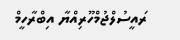ރައީސުލްޖުމްހޫރިއްޔާ އިބްރާހީމް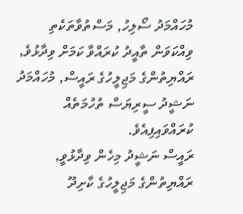މުހައްމަދު ސޯލިހު, މަސްތުވާތަކެތި ވިއްކަވަން ތާއީދު ކުރައްވާ ކަމަށް ވިދާޅުވެ, ރައްޔިތުންގެ މަޖިލީހުގެ ރައީސް, މުހައްމަދު ނަޝީދު ސީރިޔަސް ތުހުމަތެއް ކުރައްވައިފިއެވެ.
ރައީސް ނަޝީދު މިހެން ވިދާޅުވީ, ރައްޔިތުންގެ މަޖިލީހުގެ ކާށިދޫ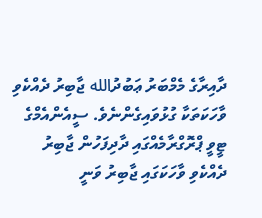ދާއިރާގެ މެމްބަރު ޢަބުދުالله ޖާބިރު ދެއްކެވި ވާހަކަތަކާ ގުޅުވައިގެންނެވެ. ސީއެންއެމްގެ ޓީވީ ޕްރޮގްރާމެއްގައި ދާދިފަހުން ޖާބިރު ދެއްކެވި ވާހަކަގައި ޖާބިރު ވަނީ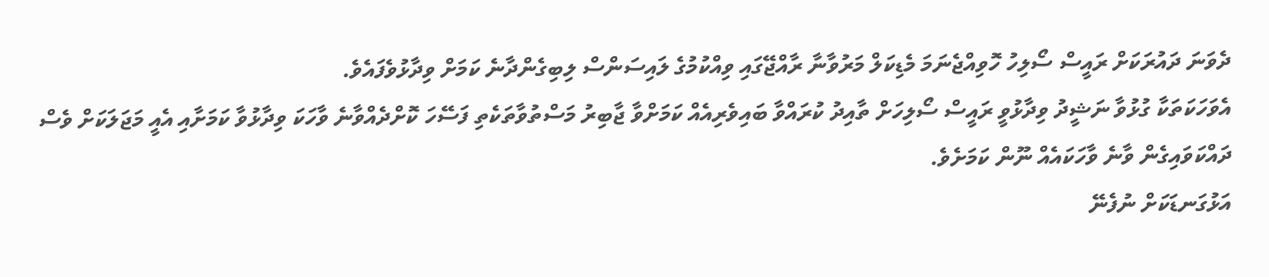ދެވަނަ ދައުރަކަށް ރައީސް ސޯލިހު ހޮވިއްޖެނަމަ މެޑިކަލް މަރުވާނާ ރާއްޖޭގައި ވިއްކުމުގެ ލައިސަންސް ލިބިގެންދާނެ ކަމަށް ވިދާޅުވެފައެވެ.
އެވަހަކަތަކާ ގުޅުވާ ނަޝީދު ވިދާޅުވީ ރައީސް ސޯލިހަށް ތާއިދު ކުރައްވާ ބައިވެރިއެއް ކަމަށްވާ ޖާބިރު މަސްތުވާތަކެތި ފަސޭހަ ކޮށްދެއްވާނެ ވާހަކަ ވިދާޅުވާ ކަމަށާއި އެއީ މަޖަލަކަށް ވެސް ދައްކަވައިގެން ވާނެ ވާހަކައެއް ނޫން ކަމަށެވެ.
އަޅުގަނޑަކަށް ނުފެނޭ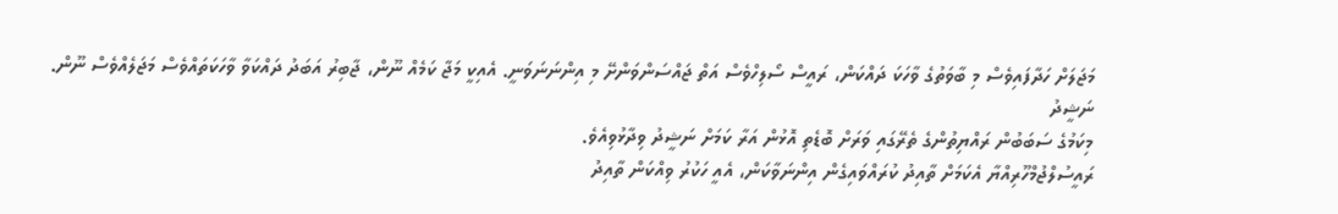މަޖަލަށް ހަދާފައިވެސް މި ބާވަތުގެ ވާހަކަ ދައްކަން، ރައީސް ސޯލިހްވެސް އަތް ޖައްސަންވަންށޭ މި އިންނަނަވަނީ. އެއިކީ މަޖާ ކަމެއް ނޫން، ޖާބިރު އަބަދު ދައްކަވާ ވާހަކަތައްވެސް މަޖަލެއްވެސް ނޫން.
ނަޝީދު
މިކަމުގެ ސަބަބުން ރައްޔިތުންގެ ތެރޭގައި ވަރަށް ބޮޑެތި އޮޅުން އަރާ ކަމަށް ނަޝީދު ވިދާޅުވިއެވެ.
ރައީސުލްޖުމްހޫރިއްޔާ އެކަމަށް ތާއިދު ކުރައްވައިގެން އިންނަވާކަން، އެއީ ހަކުރު ވިއްކަން ތާއިދު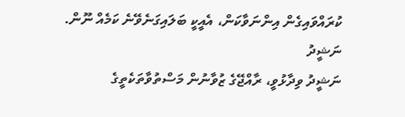ކުރައްވައިގެން އިންނަވާކަން، އެއީކީ ބަލައިގަނެވޭނެ ކަމެއް ނޫން.
ނަޝީދު
ނަޝީދު ވިދާޅުވީ، ރާއްޖޭގެ ޒުވާނުން މަސްތުވާތަކެތީގެ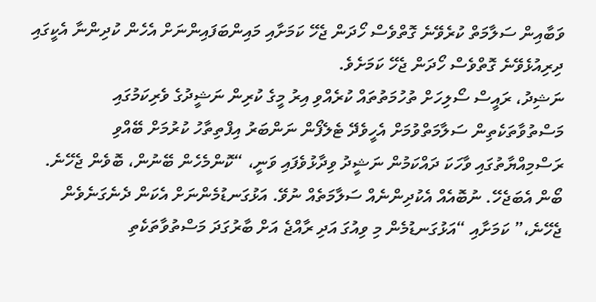ވަބާއިން ސަލާމަތް ކުރެވޭނެ ގޮތްވެސް ހޯދަން ޖެހޭ ކަމަށާއި މައިންބަފައިންނަށް އެހެން ކުދިންނާ އެކީގައި ދިރިއުޅެވޭނެ ގޮތްވެސް ހޯދަން ޖެހޭ ކަމަށެވެ.
ނަޝިދު، ރައީސް ސޯލިހަށް ތުހުމަތުތައް ކުރެއްވި އިރު މީގެ ކުރިން ނަޝީދުގެ ވެރިކަމުގައި މަސްތުވާތަކެތިން ސަލާމަތްވުމަށް އެހީވެދޭ ޓެލެފޯން ނަންބަރު އިފްތިތާހު ކުރުމަށް ބޭއްވި ރަސްމިއްޔާތުގައި ވާހަކަ ދައްކަމުން ނަޝީދު ވިދާޅުވެފައި ވަނީ، “ކޮންމެހެން ބޭނުން، ބޮވެން ޖެހޭނެ. ބޯން އެބަޖެހޭ. ނުބޮއެއް އެކުދިންނެއް ސަލާމަތެއް ނުވޭ. އަޅުގަނޑުމެންނަށް އެކަން ދެނެގަނެވެން ޖެހޭނެ،” ކަމަށާއި “އަޅުގަނޑުމެން މި ވިއުގަ އަދި ރާއްޖެ އަށް ބާރުގަދަ މަސްތުވާތަކެތި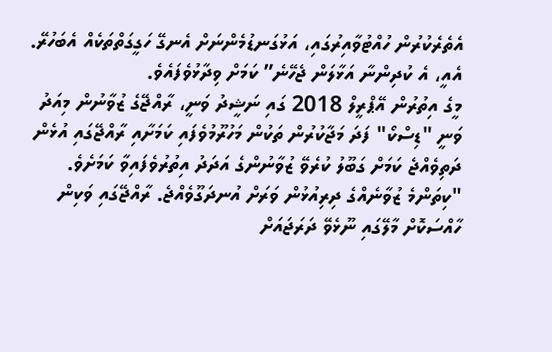އެތެރެކުރުން ހުއްޓުވާއިރުގައި، އަޅުގަނޑުމެންނަށް އެނގޭ ހަގީގަތްތަކެއް އެބަހުރޭ. އެއީ، އެ ކުދިންނާ އަޅާލަން ޖެހޭނެ” ކަމަށް ވިދާޅުވެފައެވެ.
މީގެ އިތުރުން އޭޕްރީލް 2018 ގައި ނަޝީދު ވަނީ، ރާއްޖޭގެ ޒުވާނުން މިއަދު ވަނީ "ޑިސްކޯ" ފަދަ މަޖާކުރުން ތަކުން މަހުރޫމުވެފައި ކަމަށާއި ރާއްޖޭގައި އުޅެން ދަތިވެއްޖެ ކަމަށް ގަބޫލު ކުރެވޭ ޒުވާނުންގެ އަދަދު އިތުރުވެފައިވާ ކަމަށެވެ.
"ކިތަންމެ ޒުވާނެއްގެ ދިރިއުޅުން ވަރަށް އުނދަގޫވެއްޖެ. ރާއްޖޭގައި ވަކިން ހާއްސަކޮށް މާލޭގައި ނޫޅެވޭ ދަރަޖައަށް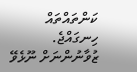ކަންތައްތައް ހިނގައްޖެ. ޒުވާނުންނަށް ނޫޅެވޭ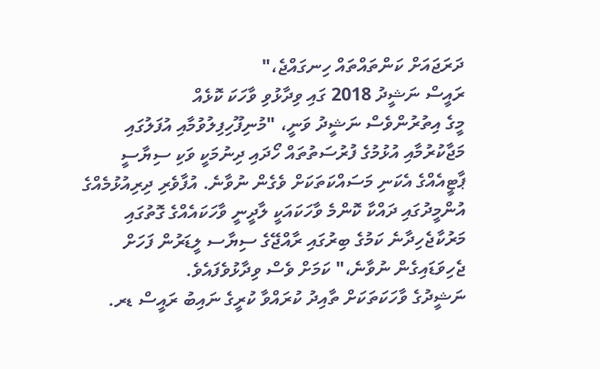ދަރަޖައަށް ކަންތައްތައް ހިނގައްޖެ،"
ރައީސް ނަޝީދު 2018 ގައި ވިދާޅުވި ވާހަކަ ކޮޅެއް
މީގެ އިތުރުންވެސް ނަޝީދު ވަނީ، "މުނިފޫހިފިލުވުމާއި އުފަލުގައި މަޖާކުރުމާއި އުޅުމުގެ ފުރުސަތުތައް ހޯދައި ދިނުމަކީ ވަކި ސިޔާސީ ޕާޓީއެއްގެ އެކަނި މަސައްކަތަކަށް ވެގެން ނުވާނެ. އުފާވެރި ދިރިއުޅުމެއްގެ އުންމީދުގައި ދައްކާ ކޮންމެ ވާހަކައަކީ ލާދީނީ ވާހަކައެއްގެ ގޮތުގައި މަރުކާޖެހިދާނެ ކަމުގެ ބިރުގައި ރާއްޖޭގެ ސިޔާސ ލީޑަރުން ފަހަށް ޖެހިވަޑައިގެން ނުވާނެ،" ކަމަށް ވެސް ވިދާޅުވެފައެވެ.
ނަޝީދުގެ ވާހަކަތަކަށް ތާއިދު ކުރައްވާ ކުރީގެ ނައިބު ރައީސް ޑރ.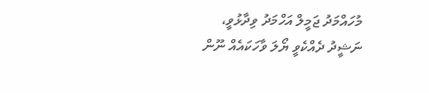މުހައްމަދު ޖަމީލް އަހްމަދު ވިދާޅުވީ، ނަޝީދު ދެއްކެވީ ޔޯލަ ވާހަކައެއް ނޫން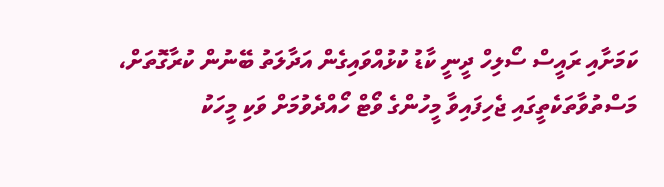ކަމަށާއި ރައީސް ސޯލިހް ދީނީ ކާޑު ކުޅުއްވައިގެން އަދާލަތު ބޭނުން ކުރާގޮތަށް، މަސްތުވާތަކެތީގައި ޖެހިފައިވާ މީހުންގެ ވޯޓް ހޯއްދެވުމަށް ވަކި މީހަކު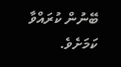ބޭނުން ކުރައްވާ ކަމަށެވެ.